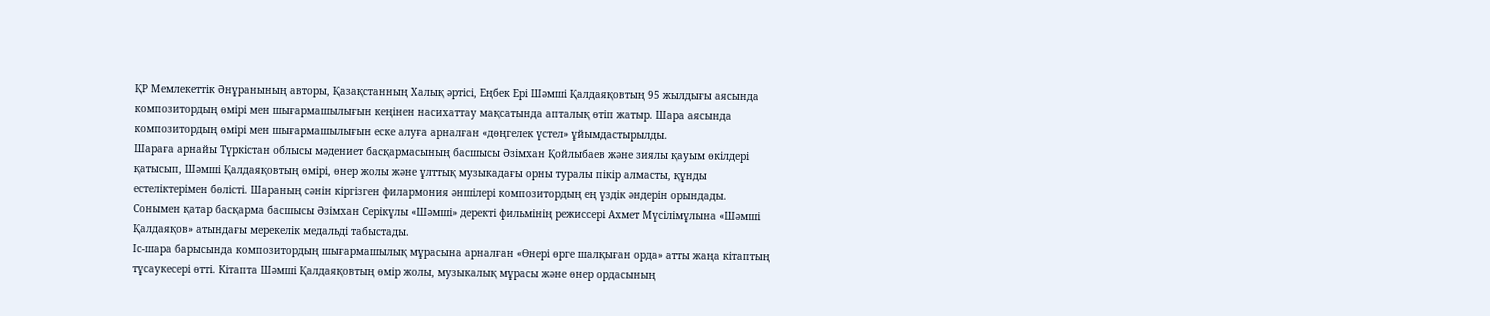ҚР Мемлекеттік Әнұранының авторы, Қазақстанның Халық әртісі, Еңбек Ері Шәмші Қалдаяқовтың 95 жылдығы аясында композитордың өмірі мен шығармашылығын кеңінен насихаттау мақсатында апталық өтіп жатыр. Шара аясында композитордың өмірі мен шығармашылығын еске алуға арналған «дөңгелек үстел» ұйымдастырылды.
Шараға арнайы Түркістан облысы мәдениет басқармасының басшысы Әзімхан Қойлыбаев және зиялы қауым өкілдері қатысып, Шәмші Қалдаяқовтың өмірі, өнер жолы және ұлттық музыкадағы орны туралы пікір алмасты, құнды естеліктерімен бөлісті. Шараның сәнін кіргізген филармония әншілері композитордың ең үздік әндерін орындады. Сонымен қатар басқарма басшысы Әзімхан Серікұлы «Шәмші» деректі фильмінің режиссері Ахмет Мүсілімұлына «Шәмші Қалдаяқов» атындағы мерекелік медальді табыстады.
Іс-шара барысында композитордың шығармашылық мұрасына арналған «Өнері өрге шалқыған орда» атты жаңа кітаптың тұсаукесері өтті. Кітапта Шәмші Қалдаяқовтың өмір жолы, музыкалық мұрасы және өнер ордасының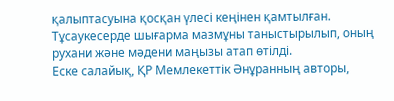қалыптасуына қосқан үлесі кеңінен қамтылған. Тұсаукесерде шығарма мазмұны таныстырылып, оның рухани және мәдени маңызы атап өтілді.
Еске салайық, ҚР Мемлекеттік Әнұранның авторы,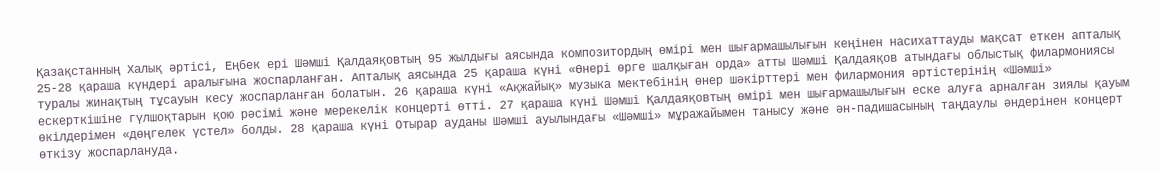Қазақстанның Халық әртісі, Еңбек ері Шәмші Қалдаяқовтың 95 жылдығы аясында композитордың өмірі мен шығармашылығын кеңінен насихаттауды мақсат еткен апталық 25-28 қараша күндері аралығына жоспарланған. Апталық аясында 25 қараша күні «Өнері өрге шалқыған орда» атты Шәмші Қалдаяқов атындағы облыстық филармониясы туралы жинақтың тұсауын кесу жоспарланған болатын. 26 қараша күні «Ақжайық» музыка мектебінің өнер шәкірттері мен филармония әртістерінің «Шәмші» ескерткішіне гүлшоқтарын қою рәсімі және мерекелік концерті өтті. 27 қараша күні Шәмші Қалдаяқовтың өмірі мен шығармашылығын еске алуға арналған зиялы қауым өкілдерімен «дөңгелек үстел» болды. 28 қараша күні Отырар ауданы Шәмші ауылындағы «Шәмші» мұражайымен танысу және ән-падишасының таңдаулы әндерінен концерт өткізу жоспарлануда.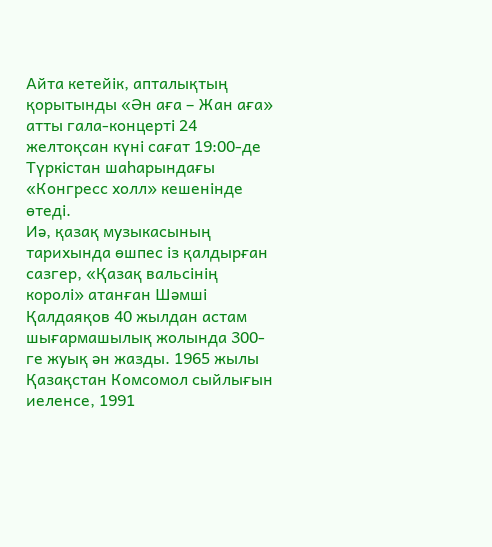Айта кетейік, апталықтың қорытынды «Ән аға – Жан аға» атты гала-концерті 24 желтоқсан күні сағат 19:00-де Түркістан шаһарындағы «Конгресс холл» кешенінде өтеді.
Иә, қазақ музыкасының тарихында өшпес із қалдырған сазгер, «Қазақ вальсінің королі» атанған Шәмші Қалдаяқов 40 жылдан астам шығармашылық жолында 300-ге жуық ән жазды. 1965 жылы Қазақстан Комсомол сыйлығын иеленсе, 1991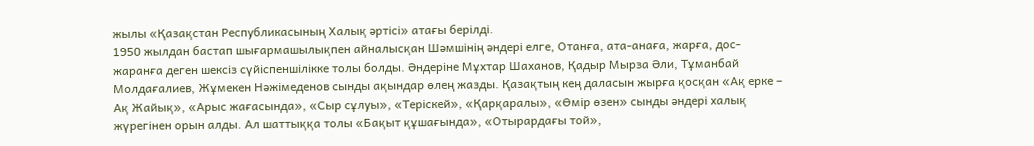жылы «Қазақстан Республикасының Халық әртісі» атағы берілді.
1950 жылдан бастап шығармашылықпен айналысқан Шәмшінің әндері елге, Отанға, ата-анаға, жарға, дос-жаранға деген шексіз сүйіспеншілікке толы болды. Әндеріне Мұхтар Шаханов, Қадыр Мырза Әли, Тұманбай Молдағалиев, Жұмекен Нәжімеденов сынды ақындар өлең жазды. Қазақтың кең даласын жырға қосқан «Ақ ерке – Ақ Жайық», «Арыс жағасында», «Сыр сұлуы», «Теріскей», «Қарқаралы», «Өмір өзен» сынды әндері халық жүрегінен орын алды. Ал шаттыққа толы «Бақыт құшағында», «Отырардағы той»,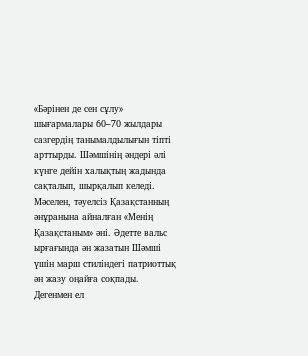«Бәрінен де сен сұлу» шығармалары 60–70 жылдары сазгердің танымалдылығын тіпті арттырды. Шәмшінің әндері әлі күнге дейін халықтың жадында сақталып, шырқалып келеді.
Мәселен, тәуелсіз Қазақстанның әнұранына айналған «Менің Қазақстаным» әні. Әдетте вальс ырғағында ән жазатын Шәмші үшін марш стиліндегі патриоттық ән жазу оңайға соқпады. Дегенмен ел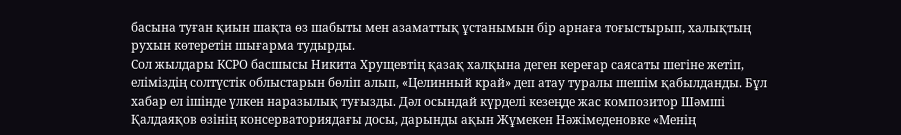басына туған қиын шақта өз шабыты мен азаматтық ұстанымын бір арнаға тоғыстырып, халықтың рухын көтеретін шығарма тудырды.
Сол жылдары КСРО басшысы Никита Хрущевтің қазақ халқына деген кереғар саясаты шегіне жетіп, еліміздің солтүстік облыстарын бөліп алып, «Целинный край» деп атау туралы шешім қабылданды. Бұл хабар ел ішінде үлкен наразылық туғызды. Дәл осындай күрделі кезеңде жас композитор Шәмші Қалдаяқов өзінің консерваториядағы досы, дарынды ақын Жұмекен Нәжімеденовке «Менің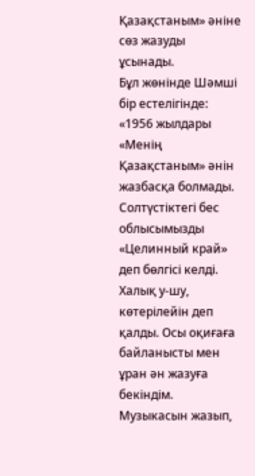Қазақстаным» әніне сөз жазуды ұсынады.
Бұл жөнінде Шәмші бір естелігінде: «1956 жылдары «Менің Қазақстаным» әнін жазбасқа болмады. Солтүстіктегі бес облысымызды «Целинный край» деп бөлгісі келді. Халық у-шу, көтерілейін деп қалды. Осы оқиғаға байланысты мен ұран ән жазуға бекіндім. Музыкасын жазып,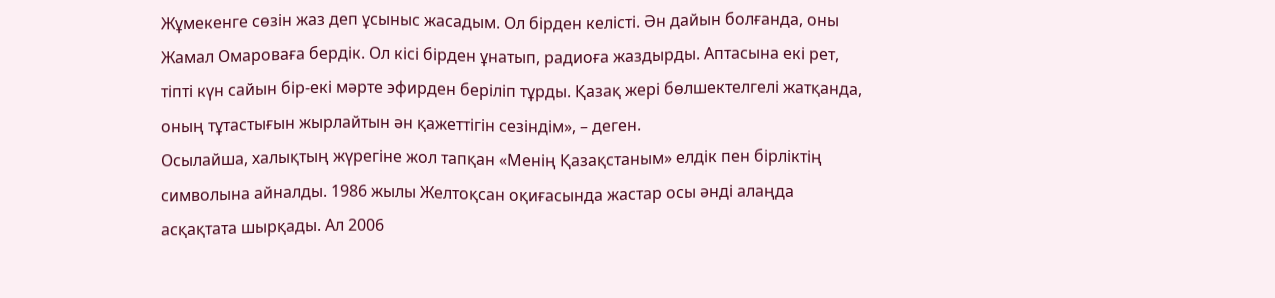Жұмекенге сөзін жаз деп ұсыныс жасадым. Ол бірден келісті. Ән дайын болғанда, оны Жамал Омароваға бердік. Ол кісі бірден ұнатып, радиоға жаздырды. Аптасына екі рет, тіпті күн сайын бір-екі мәрте эфирден беріліп тұрды. Қазақ жері бөлшектелгелі жатқанда, оның тұтастығын жырлайтын ән қажеттігін сезіндім», – деген.
Осылайша, халықтың жүрегіне жол тапқан «Менің Қазақстаным» елдік пен бірліктің символына айналды. 1986 жылы Желтоқсан оқиғасында жастар осы әнді алаңда асқақтата шырқады. Ал 2006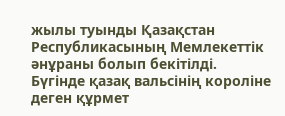жылы туынды Қазақстан Республикасының Мемлекеттік әнұраны болып бекітілді.
Бүгінде қазақ вальсінің короліне деген құрмет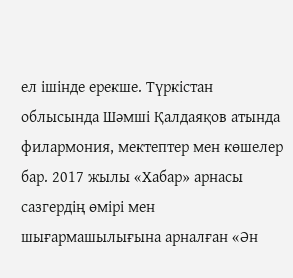ел ішінде ерекше. Түркістан облысында Шәмші Қалдаяқов атында филармония, мектептер мен көшелер бар. 2017 жылы «Хабар» арнасы сазгердің өмірі мен шығармашылығына арналған «Ән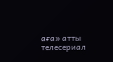аға» атты телесериал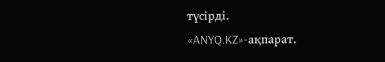түсірді.
«ANYQ.KZ»-ақпарат.